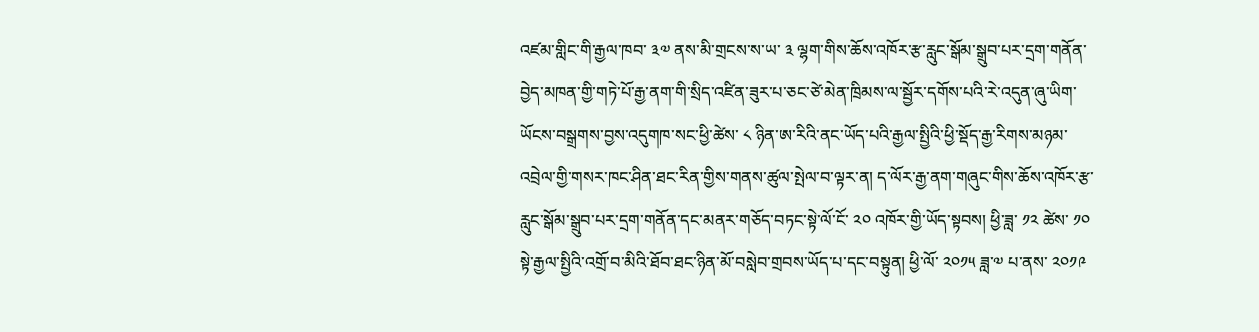འཛམ་གླིང་གི་རྒྱལ་ཁབ་ ༣༧ ནས་མི་གྲངས་ས་ཡ་ ༣ ལྷག་གིས་ཆོས་འཁོར་རྩ་རླུང་སྒོམ་སྒྲུབ་པར་དྲག་གནོན་བྱེད་མཁན་གྱི་གཏེ་པོ་རྒྱ་ནག་གི་སྲིད་འཛིན་ཟུར་པ་ཅང་ཙེ་མེན་ཁྲིམས་ལ་སྦྱོར་དགོས་པའི་རེ་འདུན་ཞུ་ཡིག་ཡོངས་བསྒྲགས་བྱས་འདུགཁ་སང་ཕྱི་ཚེས་ ༨ ཉིན་ཨ་རིའི་ནང་ཡོད་པའི་རྒྱལ་སྤྱིའི་ཕྱི་སྡོད་རྒྱ་རིགས་མཉམ་འབྲེལ་གྱི་གསར་ཁང་ཤིན་ཐང་རིན་གྱིས་གནས་ཚུལ་སྤེལ་བ་ལྟར་ན། ད་ལོར་རྒྱ་ནག་གཞུང་གིས་ཆོས་འཁོར་རྩ་རླུང་སྒོམ་སྒྲུབ་པར་དྲག་གནོན་དང་མནར་གཅོད་བཏང་སྟེ་ལོ་ངོ་ ༢༠ འཁོར་གྱི་ཡོད་སྟབས། ཕྱི་ཟླ་ ༡༢ ཚེས་ ༡༠ སྟེ་རྒྱལ་སྤྱིའི་འགྲོ་བ་མིའི་ཐོབ་ཐང་ཉིན་མོ་བསླེབ་གྲབས་ཡོད་པ་དང་བསྟུན། ཕྱི་ལོ་ ༢༠༡༥ ཟླ་༧ པ་ནས་ ༢༠༡༩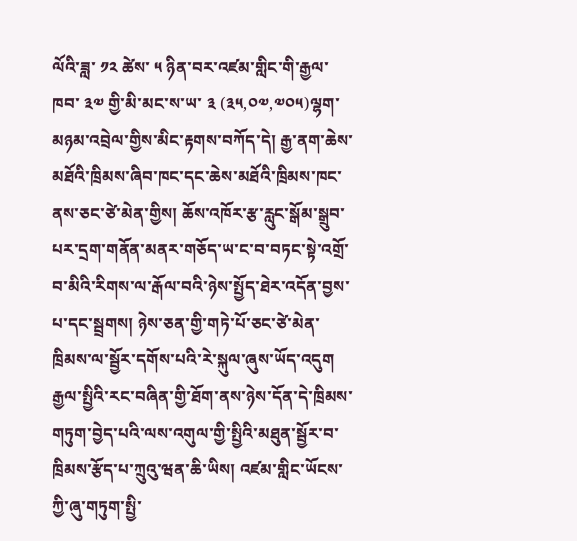ལོའི་ཟླ་ ༡༢ ཚེས་ ༥ ཉིན་བར་འཛམ་གླིང་གི་རྒྱལ་ཁབ་ ༣༧ གྱི་མི་མང་ས་ཡ་ ༣ (༣༥,༠༧,༧༠༥)ལྷག་མཉམ་འབྲེལ་གྱིས་མིང་རྟགས་བཀོད་དེ། རྒྱ་ནག་ཆེས་མཐོའི་ཁྲིམས་ཞིབ་ཁང་དང་ཆེས་མཐོའི་ཁྲིམས་ཁང་ནས་ཅང་ཙེ་མེན་གྱིས། ཆོས་འཁོར་རྩ་རླུང་སྒོམ་སྒྲུབ་པར་དྲག་གནོན་མནར་གཅོད་ཡ་ང་བ་བཏང་སྟེ་འགྲོ་བ་མིའི་རིགས་ལ་རྒོལ་བའི་ཉེས་སྤྱོད་ཐེར་འདོན་བྱས་པ་དང་སྦྲགས། ཉེས་ཅན་གྱི་གཏེ་པོ་ཅང་ཙེ་མེན་ཁྲིམས་ལ་སྦྱོར་དགོས་པའི་རེ་སྐུལ་ཞུས་ཡོད་འདུག
རྒྱལ་སྤྱིའི་རང་བཞིན་གྱི་ཐོག་ནས་ཉེས་དོན་དེ་ཁྲིམས་གཏུག་བྱེད་པའི་ལས་འགུལ་གྱི་སྤྱིའི་མཐུན་སྦྱོར་བ་ཁྲིམས་རྩོད་པ་ཀྲུའུ་ཝན་ཆི་ཡིས། འཛམ་གླིང་ཡོངས་ཀྱི་ཞུ་གཏུག་སྤྱི་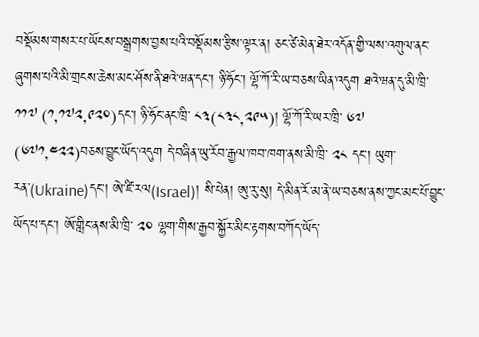བསྡོམས་གསར་པ་ཡོངས་བསྒྲགས་བྱས་པའི་བསྡོམས་རྩིས་ལྟར་ན། ཅང་ཙེ་མེན་ཐེར་འདོན་གྱི་ལས་འགུལ་ནང་ཞུགས་པའི་མི་གྲངས་ཆེས་མང་ཤོས་ནི་ཐའེ་ཝན་དང་། ཉི་ཧོང་། ལྷོ་ཀོ་རི་ཡ་བཅས་ཡིན་འདུག ཐའེ་ཝན་དུ་མི་ཁྲི་ ༡༡༧ (༡,༡༧༢,༩༢༠)དང་། ཉི་ཧོང་ནང་ཁྲི་ ༨༣(༨༣༨,༢༩༥)། ལྷོ་ཀོ་རི་ཡར་ཁྲི་ ༦༧ (༦༧༡,༤༢༢)བཅས་བྱུང་ཡོད་འདུག དེ་བཞིན་ཡུ་རོབ་རྒྱལ་ཁབ་ཁག་ནས་མི་ཁྲི་ ༢༨ དང་། ཡུག་རན་(Ukraine)དང་། ཨེ་ཛི་རལ(Israel)། སི་པེན། ཨུ་རུ་སུ། དེ་མིན་རོ་མ་ནེ་ཡ་བཅས་ནས་ཀྱང་མང་པོ་བྱུང་ཡོད་པ་དང་། ཨོ་གླིང་ནས་མི་ཁྲི་ ༢༠ ལྷག་གིས་རྒྱབ་སྐྱོར་མིང་རྟགས་བཀོད་ཡོད་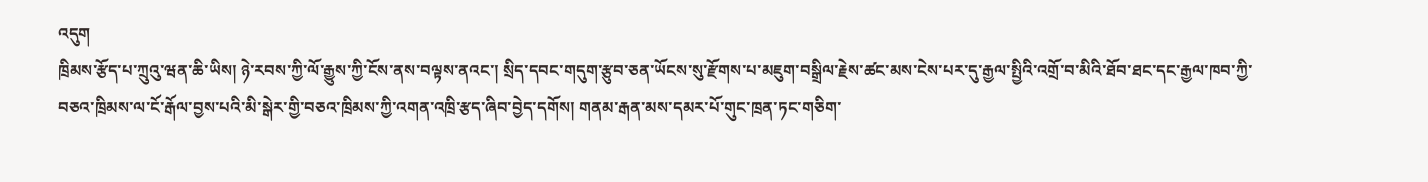འདུག
ཁྲིམས་རྩོད་པ་ཀྲུའུ་ཝན་ཆི་ཡིས། ཉེ་རབས་ཀྱི་ལོ་རྒྱུས་ཀྱི་ངོས་ནས་བལྟས་ནའང་། སྲིད་དབང་གདུག་རྩུབ་ཅན་ཡོངས་སུ་རྫོགས་པ་མཇུག་བསྒྲིལ་རྗེས་ཚང་མས་ངེས་པར་དུ་རྒྱལ་སྤྱིའི་འགྲོ་བ་མིའི་ཐོབ་ཐང་དང་རྒྱལ་ཁབ་ཀྱི་བཅའ་ཁྲིམས་ལ་ངོ་རྒོལ་བྱས་པའི་མི་སྒེར་གྱི་བཅའ་ཁྲིམས་ཀྱི་འགན་འཁྲི་རྩད་ཞིབ་བྱེད་དགོས། གནམ་རྒན་མས་དམར་པོ་གུང་ཁྲན་ཏང་གཅིག་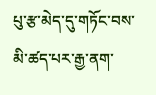པུ་རྩ་མེད་དུ་གཏོང་བས་མི་ཚད་པར་རྒྱ་ནག་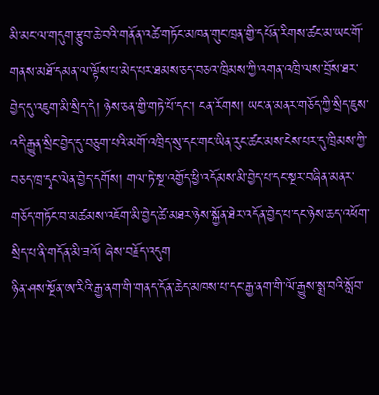མི་མང་ལ་གདུག་རྩུབ་ཆེ་བའི་གནོན་འཚེ་གཏོང་མཁན་གུང་ཁྲན་གྱི་དཔོན་རིགས་ཚང་མ་ཡང་གོ་གནས་མཐོ་དམན་ལ་ལྟོས་པ་མེད་པར་ཐམས་ཅད་བཅའ་ཁྲིམས་ཀྱི་འགན་འཁྲི་ལས་བྲོས་ཐར་བྱེད་དུ་འཇུག་མི་སྲིད་དེ། ཉེས་ཅན་གྱི་གཏེ་པོ་དང་། ངན་རོགས། ཡང་ན་མནར་གཅོད་ཀྱི་སྲིད་ཇུས་འདི་རྒྱུན་སྲིང་བྱེད་དུ་བཅུག་པའི་མགོ་འཁྲིད་སུ་དང་གང་ཡིན་རུང་ཚང་མས་ངེས་པར་དུ་ཁྲིམས་ཀྱི་བཅད་ཁྲ་དྭང་ལེན་བྱེད་དགོས། གལ་ཏེ་སྔ་འགྱོད་ཕྱི་འདོམས་མི་བྱེད་པ་དང་སྔར་བཞིན་མནར་གཅོད་གཏོང་བ་མཚམས་འཇོག་མི་བྱེད་ཚེ་མཐར་ཉེས་སྐྱོན་ཐེར་འདོན་བྱེད་པ་དང་ཉེས་ཆད་འཕོག་སྲིད་པ་ནི་གདོན་མི་ཟའོ། ཞེས་བརྗོད་འདུག
ཉིན་ཤས་སྔོན་ཨ་རིའི་རྒྱ་ནག་གི་གནད་དོན་ཆེད་མཁས་པ་དང་རྒྱ་ནག་གི་ལོ་རྒྱུས་སྨྲ་བའི་སློབ་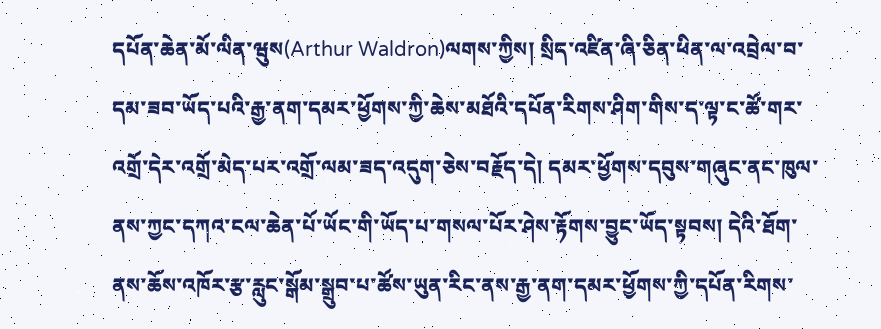དཔོན་ཆེན་མོ་ལིན་ཝུས(Arthur Waldron)ལགས་ཀྱིས། སྲིད་འཛིན་ཞི་ཅིན་ཕིན་ལ་འབྲེལ་བ་དམ་ཟབ་ཡོད་པའི་རྒྱ་ནག་དམར་ཕྱོགས་ཀྱི་ཆེས་མཐོའི་དཔོན་རིགས་ཤིག་གིས་ད་ལྟ་ང་ཚོ་གར་འགྲོ་དེར་འགྲོ་མེད་པར་འགྲོ་ལམ་ཟད་འདུག་ཅེས་བརྗོད་དེ། དམར་ཕྱོགས་དབུས་གཞུང་ནང་ཁུལ་ནས་ཀྱང་དཀའ་ངལ་ཆེན་པོ་ཡོང་གི་ཡོད་པ་གསལ་པོར་ཤེས་རྟོགས་བྱུང་ཡོད་སྟབས། དེའི་ཐོག་ནས་ཆོས་འཁོར་རྩ་རླུང་སྒོམ་སྒྲུབ་པ་ཚོས་ཡུན་རིང་ནས་རྒྱ་ནག་དམར་ཕྱོགས་ཀྱི་དཔོན་རིགས་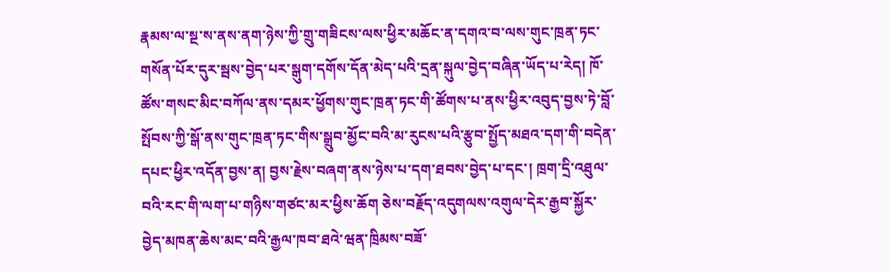རྣམས་ལ་སྔ་ས་ནས་ནག་ཉེས་ཀྱི་གྲུ་གཟིངས་ལས་ཕྱིར་མཆོང་ན་དགའ་བ་ལས་གུང་ཁྲན་ཏང་གསོན་པོར་དུར་སྦས་བྱེད་པར་སྒུག་དགོས་དོན་མེད་པའི་དྲན་སྐུལ་བྱེད་བཞིན་ཡོད་པ་རེད། ཁོ་ཚོས་གསང་མིང་བཀོལ་ནས་དམར་ཕྱོགས་གུང་ཁྲན་ཏང་གི་ཚོགས་པ་ནས་ཕྱིར་འབུད་བྱས་ཏེ་བློ་སྤོབས་ཀྱི་སྒོ་ནས་གུང་ཁྲན་ཏང་གིས་སྒྲུབ་མྱོང་བའི་མ་རུངས་པའི་རྩུབ་སྤྱོད་མཐའ་དག་གི་བདེན་དཔང་ཕྱིར་འདོན་བྱས་ན། བྱས་རྗེས་བཞག་ནས་ཉེས་པ་དག་ཐབས་བྱེད་པ་དང་། ཁྲག་དྲི་འཐུལ་བའི་རང་གི་ལག་པ་གཉིས་གཙང་མར་ཕྱིས་ཆོག ཅེས་བརྗོད་འདུགལས་འགུལ་དེར་རྒྱབ་སྐྱོར་བྱེད་མཁན་ཆེས་མང་བའི་རྒྱལ་ཁབ་ཐའེ་ཝན་ཁྲིམས་བཟོ་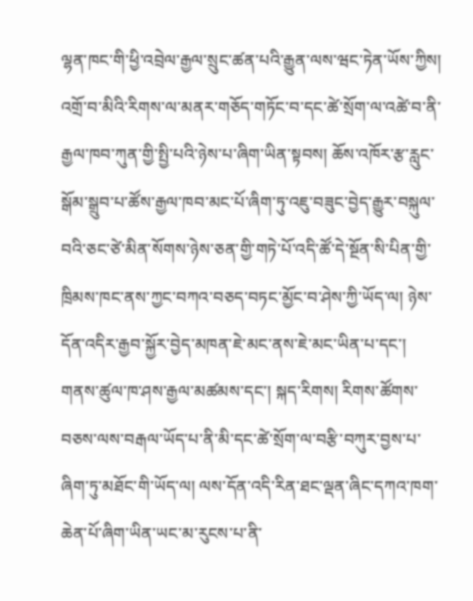ལྷན་ཁང་གི་ཕྱི་འབྲེལ་རྒྱལ་སྲུང་ཚན་པའི་རྒྱུན་ལས་ཝང་ཏེན་ཡོས་ཀྱིས། འགྲོ་བ་མིའི་རིགས་ལ་མནར་གཅོད་གཏོང་བ་དང་ཚེ་སྲོག་ལ་འཚེ་བ་ནི་རྒྱལ་ཁབ་ཀུན་གྱི་སྤྱི་པའི་ཉེས་པ་ཞིག་ཡིན་སྟབས། ཆོས་འཁོར་རྩ་རླུང་སྒོམ་སྒྲུབ་པ་ཚོས་རྒྱལ་ཁབ་མང་པོ་ཞིག་ཏུ་འཇུ་བཟུང་བྱེད་རྒྱུར་བསྐུལ་བའི་ཅང་ཙེ་མིན་སོགས་ཉེས་ཅན་གྱི་གཏེ་པོ་འདི་ཚོ་དེ་སྔོན་སི་པིན་གྱི་ཁྲིམས་ཁང་ནས་ཀྱང་བཀའ་བཅད་བཏང་མྱོང་བ་ཤེས་ཀྱི་ཡོད་ལ། ཉེས་དོན་འདིར་རྒྱབ་སྐྱོར་བྱེད་མཁན་ཇེ་མང་ནས་ཇེ་མང་ཡིན་པ་དང་། གནས་ཚུལ་ཁ་ཤས་རྒྱལ་མཚམས་དང་། སྐད་རིགས། རིགས་ཚོགས་བཅས་ལས་བརྒལ་ཡོད་པ་ནི་མི་དང་ཚེ་སྲོག་ལ་བརྩི་བཀུར་བྱས་པ་ཞིག་ཏུ་མཐོང་གི་ཡོད་ལ། ལས་དོན་འདི་རིན་ཐང་ལྡན་ཞིང་དཀའ་ཁག་ཆེན་པོ་ཞིག་ཡིན་ཡང་མ་རུངས་པ་ནི་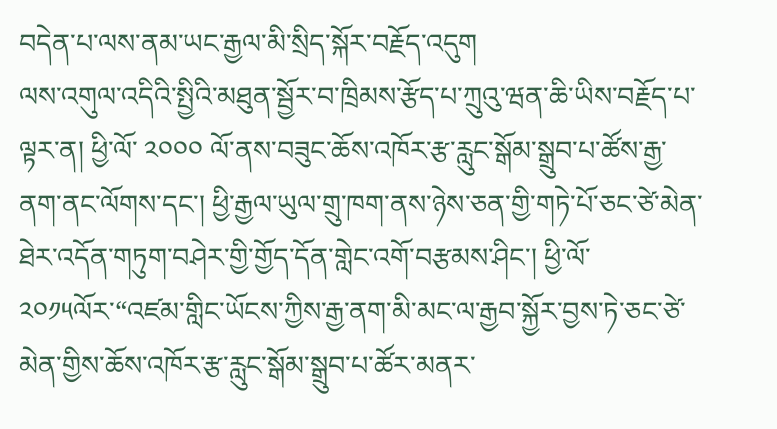བདེན་པ་ལས་ནམ་ཡང་རྒྱལ་མི་སྲིད་སྐོར་བརྗོད་འདུག
ལས་འགུལ་འདིའི་སྤྱིའི་མཐུན་སྦྱོར་བ་ཁྲིམས་རྩོད་པ་ཀྲུའུ་ཝན་ཆི་ཡིས་བརྗོད་པ་ལྟར་ན། ཕྱི་ལོ་ ༢༠༠༠ ལོ་ནས་བཟུང་ཆོས་འཁོར་རྩ་རླུང་སྒོམ་སྒྲུབ་པ་ཚོས་རྒྱ་ནག་ནང་ལོགས་དང་། ཕྱི་རྒྱལ་ཡུལ་གྲུ་ཁག་ནས་ཉེས་ཅན་གྱི་གཏེ་པོ་ཅང་ཙེ་མེན་ཐེར་འདོན་གཏུག་བཤེར་གྱི་གྱོད་དོན་གླེང་འགོ་བརྩམས་ཤིང་། ཕྱི་ལོ་ ༢༠༡༥ལོར་“འཛམ་གླིང་ཡོངས་ཀྱིས་རྒྱ་ནག་མི་མང་ལ་རྒྱབ་སྐྱོར་བྱས་ཏེ་ཅང་ཙེ་མེན་གྱིས་ཆོས་འཁོར་རྩ་རླུང་སྒོམ་སྒྲུབ་པ་ཚོར་མནར་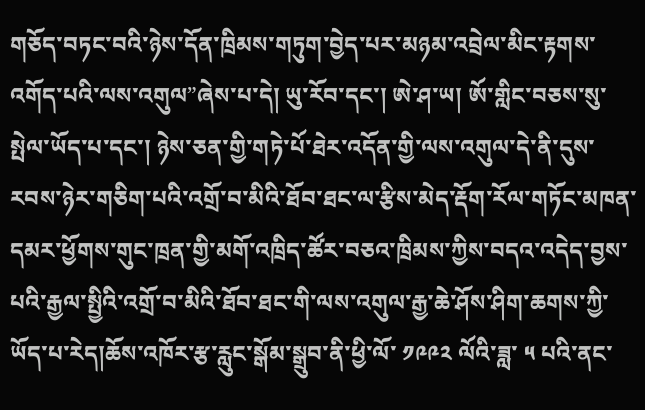གཅོད་བཏང་བའི་ཉེས་དོན་ཁྲིམས་གཏུག་བྱེད་པར་མཉམ་འབྲེལ་མིང་རྟགས་འགོད་པའི་ལས་འགུལ”ཞེས་པ་དེ། ཡུ་རོབ་དང་། ཨེ་ཤ་ཡ། ཨོ་གླིང་བཅས་སུ་སྤེལ་ཡོད་པ་དང་། ཉེས་ཅན་གྱི་གཏེ་པོ་ཐེར་འདོན་གྱི་ལས་འགུལ་དེ་ནི་དུས་རབས་ཉེར་གཅིག་པའི་འགྲོ་བ་མིའི་ཐོབ་ཐང་ལ་རྩིས་མེད་རྡོག་རོལ་གཏོང་མཁན་དམར་ཕྱོགས་གུང་ཁྲན་གྱི་མགོ་འཁྲིད་ཚོར་བཅའ་ཁྲིམས་ཀྱིས་བདའ་འདེད་བྱས་པའི་རྒྱལ་སྤྱིའི་འགྲོ་བ་མིའི་ཐོབ་ཐང་གི་ལས་འགུལ་རྒྱ་ཆེ་ཤོས་ཤིག་ཆགས་ཀྱི་ཡོད་པ་རེད།ཆོས་འཁོར་རྩ་རླུང་སྒོམ་སྒྲུབ་ནི་ཕྱི་ལོ་ ༡༩༩༢ ལོའི་ཟླ་ ༥ པའི་ནང་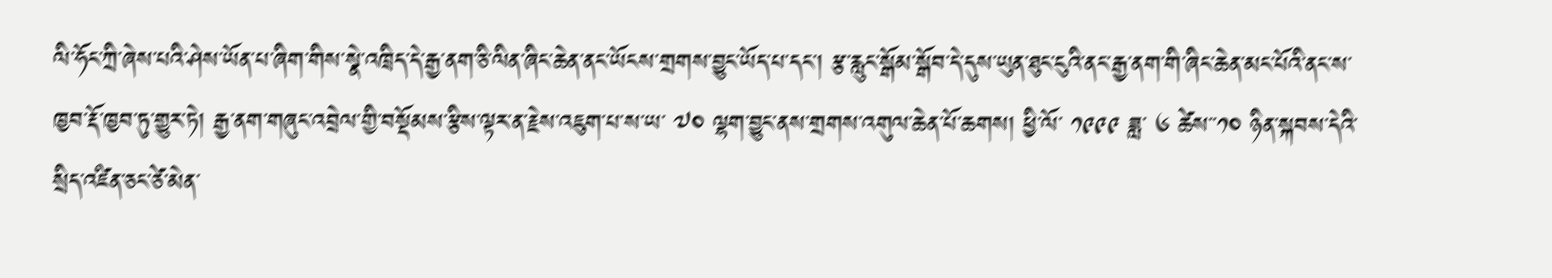ལི་ཧོང་ཀྲི་ཞེས་པའི་ཤེས་ཡོན་པ་ཞིག་གིས་སྣེ་འཁྲིད་དེ་རྒྱ་ནག་ཅི་ལིན་ཞིང་ཆེན་ནང་ཡོངས་གྲགས་བྱུང་ཡོད་པ་དང་། རྩ་རླུང་སྒོམ་སྒོབ་དེ་དུས་ཡུན་ཐུང་ངུའི་ནང་རྒྱ་ནག་གི་ཞིང་ཆེན་མང་པོའི་ནང་ས་ཁྱབ་རྡོ་ཁྱབ་ཏུ་གྱུར་ཏེ། རྒྱ་ནག་གཞུང་འབྲེལ་གྱི་བསྡོམས་རྩིས་ལྟར་ན་རྗེས་འཇུག་པ་ས་ཡ་ ༧༠ ལྷག་བྱུང་ནས་གྲགས་འགུལ་ཆེན་པོ་ཆགས། ཕྱི་ལོ་ ༡༩༩༩ ཟླ་ ༦ ཚེས་་༡༠ ཉིན་སྐབས་དེའི་སྲིད་འཛིན་ཅང་ཙེ་མེན་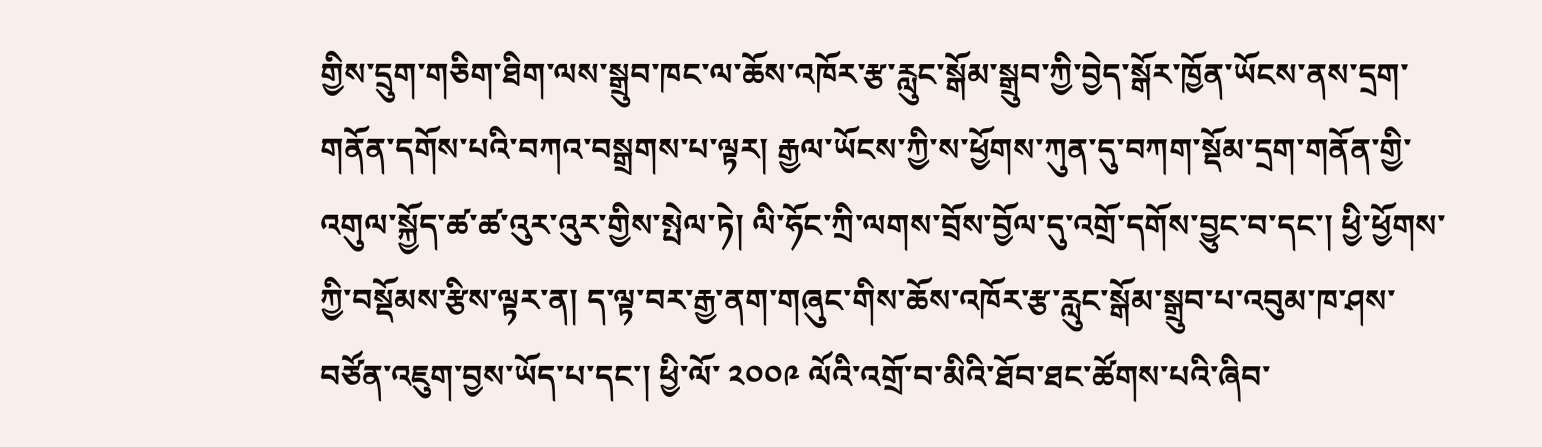གྱིས་དྲུག་གཅིག་ཐིག་ལས་སྒྲུབ་ཁང་ལ་ཆོས་འཁོར་རྩ་རླུང་སྒོམ་སྒྲུབ་ཀྱི་བྱེད་སྒོར་ཁྱོན་ཡོངས་ནས་དྲག་གནོན་དགོས་པའི་བཀའ་བསྒྲགས་པ་ལྟར། རྒྱལ་ཡོངས་ཀྱི་ས་ཕྱོགས་ཀུན་དུ་བཀག་སྡོམ་དྲག་གནོན་གྱི་འགུལ་སྐྱོད་ཚ་ཚ་འུར་འུར་གྱིས་སྤེལ་ཏེ། ལི་ཧོང་ཀྲི་ལགས་བྲོས་བྱོལ་དུ་འགྲོ་དགོས་བྱུང་བ་དང་། ཕྱི་ཕྱོགས་ཀྱི་བསྡོམས་རྩིས་ལྟར་ན། ད་ལྟ་བར་རྒྱ་ནག་གཞུང་གིས་ཆོས་འཁོར་རྩ་རླུང་སྒོམ་སྒྲུབ་པ་འབུམ་ཁ་ཤས་བཙོན་འཇུག་བྱས་ཡོད་པ་དང་། ཕྱི་ལོ་ ༢༠༠༩ ལོའི་འགྲོ་བ་མིའི་ཐོབ་ཐང་ཚོགས་པའི་ཞིབ་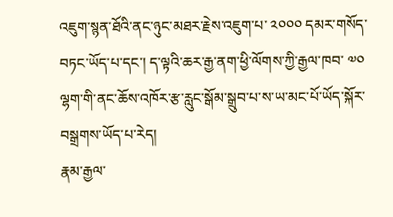འཇུག་སྙན་ཐོའི་ནང་ཉུང་མཐར་རྗེས་འཇུག་པ་ ༢༠༠༠ དམར་གསོད་བཏང་ཡོད་པ་དང་། ད་ལྟའི་ཆར་རྒྱ་ནག་ཕྱི་ལོགས་ཀྱི་རྒྱལ་ཁབ་ ༧༠ ལྷག་གི་ནང་ཆོས་འཁོར་རྩ་རླུང་སྒོམ་སྒྲུབ་པ་ས་ཡ་མང་པོ་ཡོད་སྐོར་བསྒྲགས་ཡོད་པ་རེད།
རྣམ་རྒྱལ་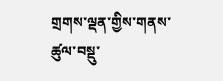གྲགས་ལྡན་གྱིས་གནས་ཚུལ་བསྡུ་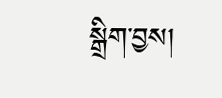སྒྲིག་བྱས།